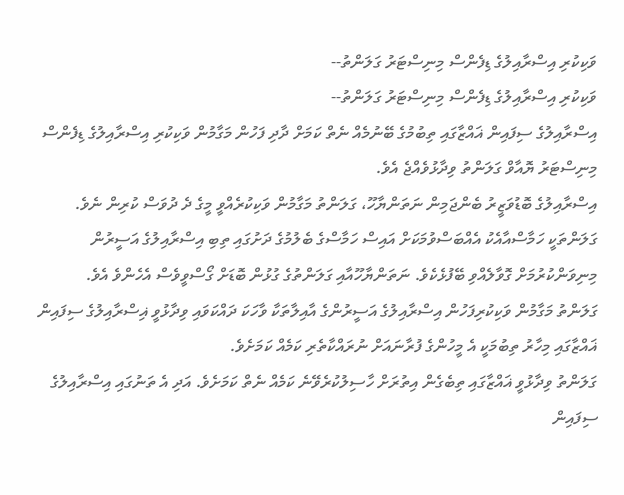ވަކިކުރި އިސްރާއިލުގެ ޑިފެންސް މިނިސްޓަރު ގަލަންތު--
ވަކިކުރި އިސްރާއިލުގެ ޑިފެންސް މިނިސްޓަރު ގަލަންތު--
އިސްރާއިލުގެ ސިފައިން ޣައްޒާގައި ތިބުމުގެ ބޭނުމެއް ނެތް ކަމަށް ދާދި ފަހުން މަގާމުން ވަކިކުރި އިސްރާއިލުގެ ޑިފެންސް މިނިސްޓަރު ޔޮއާވް ގަލަންތު ވިދާޅުވެއްޖެ އެވެ.
އިސްރާއިލުގެ ބޮޑުވަޒީރު ބެންޖަމިން ނަތަންޔާހޫ، ގަލަންތު މަގާމުން ވަކިކުރެއްވީ މީގެ ދެ ދުވަސް ކުރިން ނެވެ.
ގަލަންތަކީ ހަމާސްއާއެކު އެއްބަސްވުމަކަށް އައިސް ހަމާސްގެ ބެލުމުގެ ދަށުގައި ތިބި އިސްރާއިލުގެ އަސީރުން މިނިވަންކުރުމަށް ގޮވާލެއްވި ބޭފުޅެކެވެ. ނަތަންޔާހޫއާއި ގަލަންތުގެ ގުޅުން ބޮޑަށް ގޯސްވީވެސް އެހެންވެ އެވެ.
ގަލަންތު މަގާމުން ވަކިކުރިފަހުން އިސްރާއިލުގެ އަސީރުންގެ އާއިލާތަކާ ވާހަކަ ދައްކަވައި ވިދާޅުވީ ޣިސްރާއިލުގެ ސިފައިން ޣައްޒާގައި މިހާރު ތިބުމަކީ އެ މީހުންގެ ފުރާނައަށް ނުރައްކާތެރި ކަމެއް ކަމަށެވެ.
ގަލަންތު ވިދާޅުވީ ޣައްޒާގައި ތިބެގެން އިތުރަށް ހާސިލުކުރެވޭނެ ކަމެއް ނެތް ކަމަށެވެ. އަދި އެ ތަނުގައި އިސްރާއިލުގެ ސިފައިން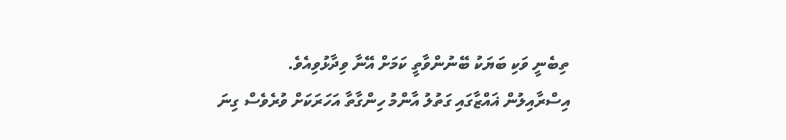ތިބެނީ ވަކި ބަޔަކު ބޭނުންވާތީ ކަމަށް އޭނާ ވިދާޅުވިއެވެ.
އިސްރާއިލުން ޣައްޒާގައި ގަތުލު އާންމު ހިންގާތާ އަހަރަކަށް ވުރެވެސް ގިނަ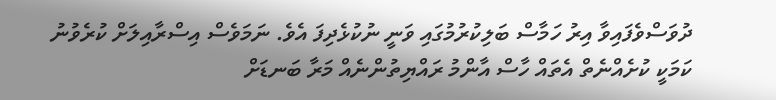ދުވަސްވެފައިވާ އިރު ހަމާސް ބަލިކުރުމުގައި ވަނީ ނުކުޅެދިފަ އެވެ. ނަމަވެސް އިސްރާއިލަށް ކުރެވުނު ކަމަކީ ކުށެއްނެތް އެތައް ހާސް އާންމު ރައްޔިތުންނެއް މަރާ ބަނޑަށް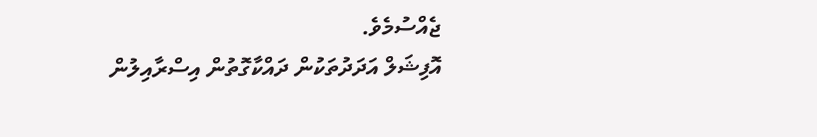ޖެއްސުމެވެ.
އޮފިޝަލް އަދަދުތަކުން ދައްކާގޮތުން އިސްރާއިލުން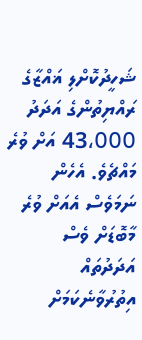ޝަހީދުކޮށްލި ޣައްޒާގެ ރައްޔިތުންގެ އަދަދު 43،000 އަށް ވުރެ މައްޗެވެ. އެހެން ނަމަވެސް އެއަށް ވުރެ މާބޮޑަށް ވެސް އަދަދުތައް އިތުރުވާނެކަމަށް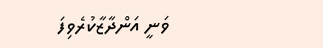ވަނީ އަންދާޒާކުރެވިފަ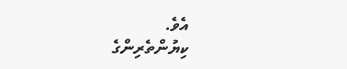އެވެ.
ކިޔުންތެރިންގެ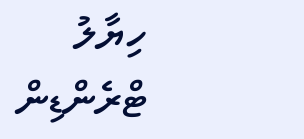ހިޔާލު
ޓްރެންޑިން